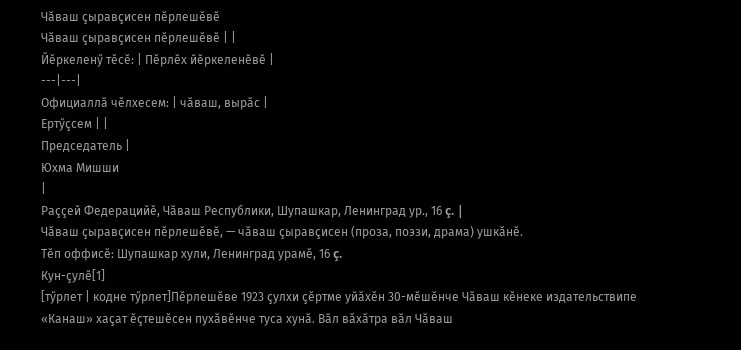Чăваш çыравçисен пĕрлешĕвĕ
Чăваш çыравçисен пĕрлешĕвĕ | |
Йĕркеленӳ тĕсĕ: | Пĕрлĕх йĕркеленĕвĕ |
---|---|
Официаллă чĕлхесем: | чăваш, вырăс |
Ертӳçсем | |
Председатель |
Юхма Мишши
|
Раççей Федерацийĕ, Чăваш Республики, Шупашкар, Ленинград ур., 16 ç. |
Чăваш çыравçисен пĕрлешĕвĕ, — чăваш çыравçисен (проза, поэзи, драма) ушкăнĕ.
Тĕп оффисĕ: Шупашкар хули, Ленинград урамĕ, 16 ç.
Кун-çулĕ[1]
[тӳрлет | кодне тӳрлет]Пĕрлешĕве 1923 çулхи çĕртме уйăхĕн 30-мĕшĕнче Чăваш кĕнеке издательствипе «Канаш» хаçат ĕçтешĕсен пухăвĕнче туса хунă. Вăл вăхăтра вăл Чăваш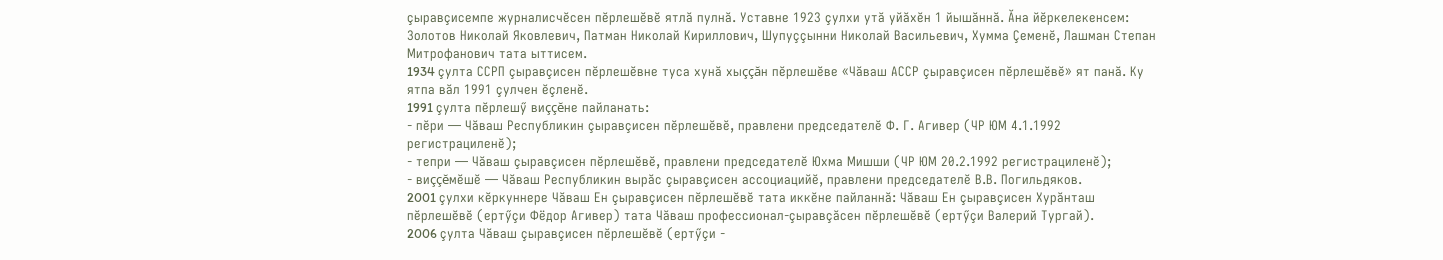çыравçисемпе журналисчĕсен пĕрлешĕвĕ ятлă пулнă. Уставне 1923 çулхи утă уйăхĕн 1 йышăннă. Ăна йĕркелекенсем: Золотов Николай Яковлевич, Патман Николай Кириллович, Шупуççынни Николай Васильевич, Хумма Çеменĕ, Лашман Степан Митрофанович тата ыттисем.
1934 çулта ССРП çыравçисен пĕрлешĕвне туса хунă хыççăн пĕрлешĕве «Чăваш АССР çыравçисен пĕрлешĕвĕ» ят панă. Ку ятпа вăл 1991 çулчен ĕçленĕ.
1991 çулта пĕрлешӳ виççĕне пайланать:
- пĕри — Чăваш Республикин çыравçисен пĕрлешĕвĕ, правлени председателĕ Ф. Г. Агивер (ЧР ЮМ 4.1.1992 регистрациленĕ);
- тепри — Чăваш çыравçисен пĕрлешĕвĕ, правлени председателĕ Юхма Мишши (ЧР ЮМ 20.2.1992 регистрациленĕ);
- виççĕмĕшĕ — Чăваш Республикин вырăс çыравçисен ассоциацийĕ, правлени председателĕ В.В. Погильдяков.
2001 çулхи кĕркуннере Чăваш Ен çыравçисен пĕрлешĕвĕ тата иккĕне пайланнă: Чăваш Ен çыравçисен Хурăнташ пĕрлешĕвĕ (ертӳçи Фёдор Агивер) тата Чăваш профессионал-çыравçăсен пĕрлешĕвĕ (ертӳçи Валерий Тургай).
2006 çулта Чăваш çыравçисен пĕрлешĕвĕ (ертӳçи -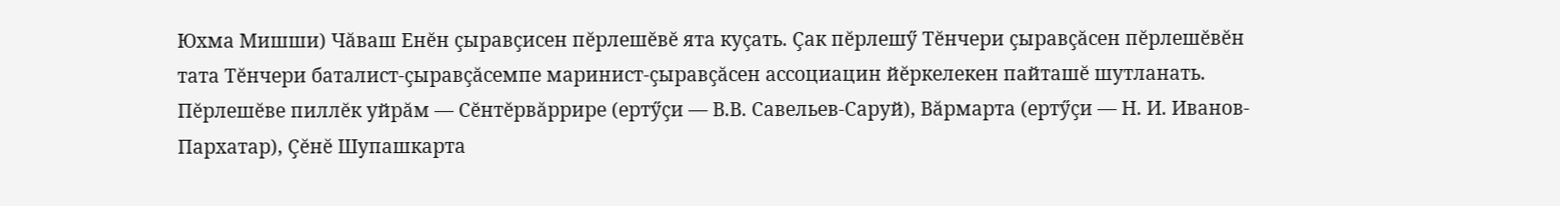Юхма Мишши) Чăваш Енĕн çыравçисен пĕрлешĕвĕ ята куçать. Çак пĕрлешӳ Тĕнчери çыравçăсен пĕрлешĕвĕн тата Тĕнчери баталист-çыравçăсемпе маринист-çыравçăсен ассоциацин йĕркелекен пайташĕ шутланать. Пĕрлешĕве пиллĕк уйрăм — Сĕнтĕрвăррире (ертӳçи — В.В. Савельев-Саруй), Вăрмарта (ертӳçи — Н. И. Иванов-Пархатар), Çĕнĕ Шупашкарта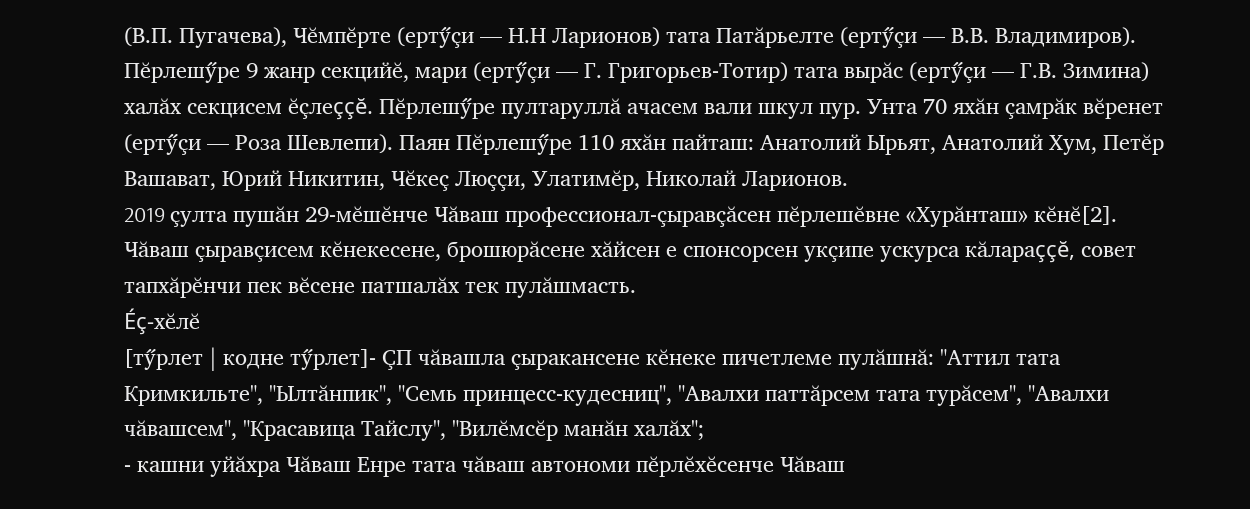(В.П. Пугачева), Чĕмпĕрте (ертӳçи — Н.Н Ларионов) тата Патăрьелте (ертӳçи — В.В. Владимиров). Пĕрлешӳре 9 жанр секцийĕ, мари (ертӳçи — Г. Григорьев-Тотир) тата вырăс (ертӳçи — Г.В. Зимина) халăх секцисем ĕçлеççĕ. Пĕрлешӳре пултаруллă ачасем вали шкул пур. Унта 70 яхăн çамрăк вĕренет (ертӳçи — Роза Шевлепи). Паян Пĕрлешӳре 110 яхăн пайташ: Анатолий Ырьят, Анатолий Хум, Петĕр Вашават, Юрий Никитин, Чĕкеç Люççи, Улатимĕр, Николай Ларионов.
2019 çулта пушăн 29-мĕшĕнче Чăваш профессионал-çыравçăсен пĕрлешĕвне «Хурăнташ» кĕнĕ[2].
Чăваш çыравçисем кĕнекесене, брошюрăсене хăйсен е спонсорсен укçипе ускурса кăлараççĕ, совет тапхăрĕнчи пек вĕсене патшалăх тек пулăшмасть.
Éç-хĕлĕ
[тӳрлет | кодне тӳрлет]- ÇП чăвашла çыракансене кĕнеке пичетлеме пулăшнă: "Аттил тата Кримкильте", "Ылтăнпик", "Семь принцесс-кудесниц", "Авалхи паттăрсем тата турăсем", "Авалхи чăвашсем", "Красавица Тайслу", "Вилĕмсĕр манăн халăх";
- кашни уйăхра Чăваш Енре тата чăваш автономи пĕрлĕхĕсенче Чăваш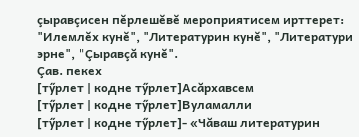çыравçисен пĕрлешĕвĕ мероприятисем ирттерет: "Илемлĕх кунĕ", "Литературин кунĕ", "Литератури эрне", "Çыравçă кунĕ".
Çав. пекех
[тӳрлет | кодне тӳрлет]Асăрхавсем
[тӳрлет | кодне тӳрлет]Вуламалли
[тӳрлет | кодне тӳрлет]- «Чăваш литературин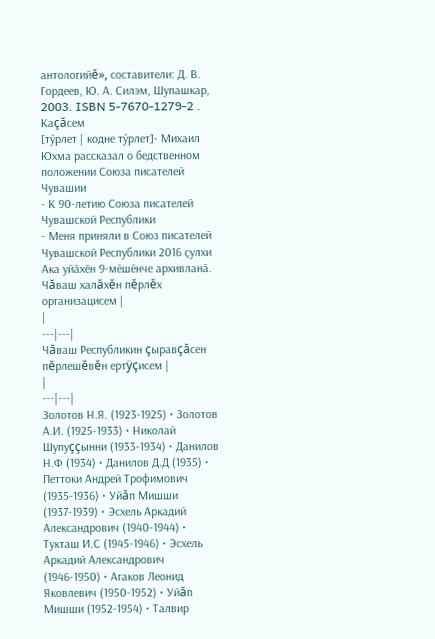антологийĕ», составители: Д. В. Гордеев, Ю. А. Силэм, Шупашкар, 2003. ISBN 5-7670-1279-2 .
Каçăсем
[тӳрлет | кодне тӳрлет]- Михаил Юхма рассказал о бедственном положении Союза писателей Чувашии
- К 90-летию Союза писателей Чувашской Республики
- Меня приняли в Союз писателей Чувашской Республики 2016 ҫулхи Ака уйӑхӗн 9-мӗшӗнче архивланӑ.
Чăваш халăхĕн пĕрлĕх организацисем |
|
---|---|
Чăваш Республикин çыравçăсен пĕрлешĕвĕн ертÿçисем |
|
---|---|
Золотов Н.Я. (1923-1925) • Золотов А.И. (1925-1933) • Николай Шупуççынни (1933-1934) • Данилов Н.Ф (1934) • Данилов Д.Д (1935) • Петтоки Андрей Трофимович (1935-1936) • Уйăп Мишши (1937-1939) • Эсхель Аркадий Александрович (1940-1944) • Тукташ И.С (1945-1946) • Эсхель Аркадий Александрович (1946-1950) • Агаков Леонид Яковлевич (1950-1952) • Уйăп Мишши (1952-1954) • Талвир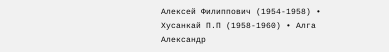Алексей Филиппович (1954-1958) • Хуcанкай П.П (1958-1960) • Алга Александр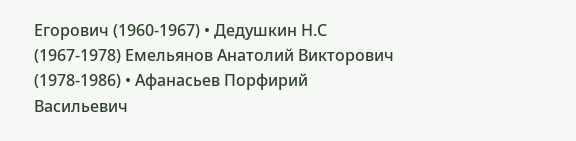Егорович (1960-1967) • Дедушкин Н.С (1967-1978) Емельянов Анатолий Викторович (1978-1986) • Афанасьев Порфирий Васильевич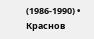(1986-1990) • Краснов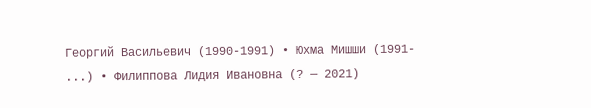Георгий Васильевич (1990-1991) • Юхма Мишши (1991- ...) • Филиппова Лидия Ивановна (? — 2021)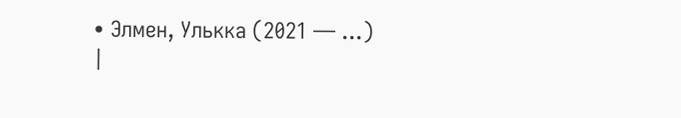• Элмен, Улькка (2021 — ...)
|